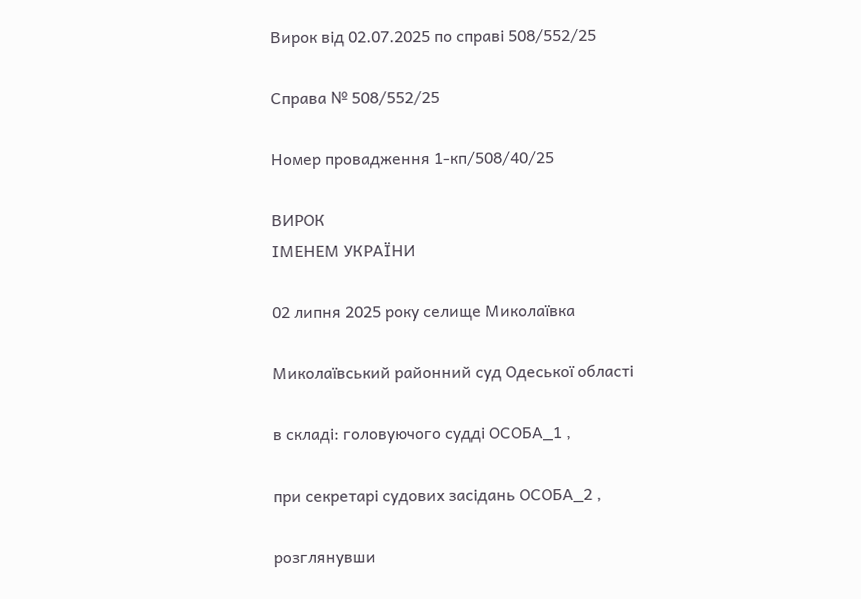Вирок від 02.07.2025 по справі 508/552/25

Справа № 508/552/25

Номер провадження 1-кп/508/40/25

ВИРОК
ІМЕНЕМ УКРАЇНИ

02 липня 2025 року селище Миколаївка

Миколаївський районний суд Одеської області

в складі: головуючого судді ОСОБА_1 ,

при секретарі судових засідань ОСОБА_2 ,

розглянувши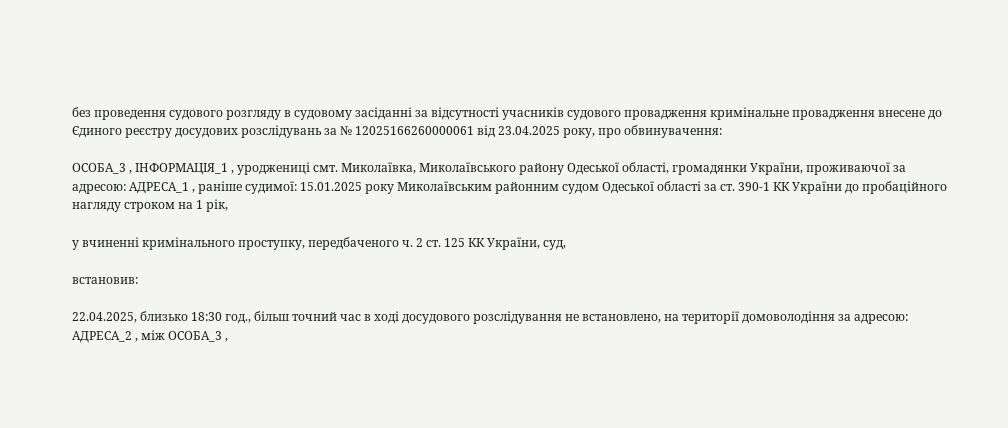без проведення судового розгляду в судовому засіданні за відсутності учасників судового провадження кримінальне провадження внесене до Єдиного реєстру досудових розслідувань за № 12025166260000061 від 23.04.2025 року, про обвинувачення:

ОСОБА_3 , ІНФОРМАЦІЯ_1 , уроджениці смт. Миколаївка, Миколаївського району Одеської області, громадянки України, проживаючої за адресою: АДРЕСА_1 , раніше судимої: 15.01.2025 року Миколаївським районним судом Одеської області за ст. 390-1 КК України до пробаційного нагляду строком на 1 рік,

у вчиненні кримінального проступку, передбаченого ч. 2 ст. 125 КК України, суд,

встановив:

22.04.2025, близько 18:30 год., більш точний час в ході досудового розслідування не встановлено, на території домоволодіння за адресою: АДРЕСА_2 , між ОСОБА_3 ,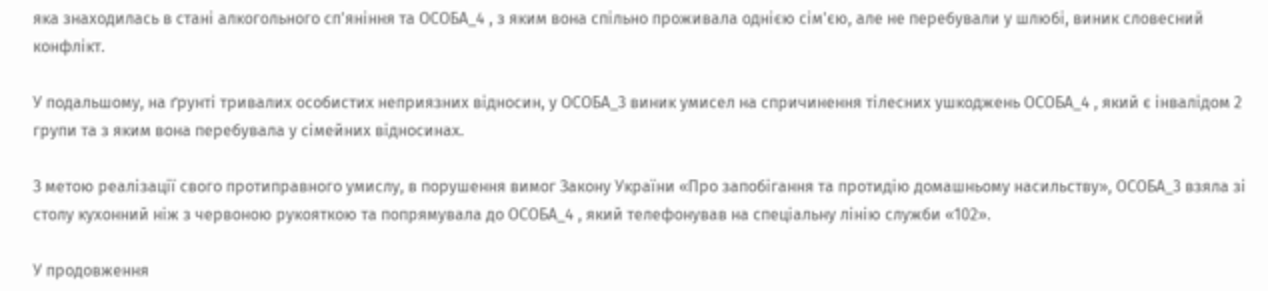яка знаходилась в стані алкогольного сп'яніння та ОСОБА_4 , з яким вона спільно проживала однією сім'єю, але не перебували у шлюбі, виник словесний конфлікт.

У подальшому, на ґрунті тривалих особистих неприязних відносин, у ОСОБА_3 виник умисел на спричинення тілесних ушкоджень ОСОБА_4 , який є інвалідом 2 групи та з яким вона перебувала у сімейних відносинах.

З метою реалізації свого протиправного умислу, в порушення вимог Закону України «Про запобігання та протидію домашньому насильству», ОСОБА_3 взяла зі столу кухонний ніж з червоною рукояткою та попрямувала до ОСОБА_4 , який телефонував на спеціальну лінію служби «102».

У продовження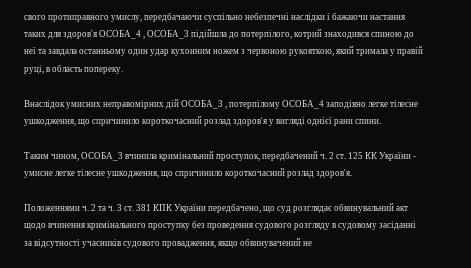свого протиправного умислу, передбачаючи суспільно небезпечні наслідки і бажаючи настання таких для здоров'я ОСОБА_4 , ОСОБА_3 підійшла до потерпілого, котрий знаходився спиною до неї та завдала останньому один удар кухонним ножем з червоною рукояткою, який тримала у правій руці, в область попереку.

Внаслідок умисних неправомірних дій ОСОБА_3 , потерпілому ОСОБА_4 заподіяно легке тілесне ушкодження, що спричинило короткочасний розлад здоров'я у вигляді однієї рани спини.

Таким чином, ОСОБА_3 вчинила кримінальний проступок, передбачений ч. 2 ст. 125 КК України - умисне легке тілесне ушкодження, що спричинило короткочасний розлад здоров'я.

Положеннями ч. 2 та ч. 3 ст. 381 КПК України передбачено, що суд розглядає обвинувальний акт щодо вчинення кримінального проступку без проведення судового розгляду в судовому засіданні за відсутності учасників судового провадження, якщо обвинувачений не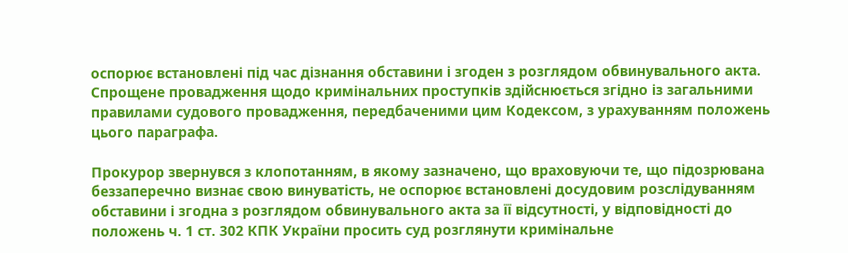оспорює встановлені під час дізнання обставини і згоден з розглядом обвинувального акта. Спрощене провадження щодо кримінальних проступків здійснюється згідно із загальними правилами судового провадження, передбаченими цим Кодексом, з урахуванням положень цього параграфа.

Прокурор звернувся з клопотанням, в якому зазначено, що враховуючи те, що підозрювана беззаперечно визнає свою винуватість, не оспорює встановлені досудовим розслідуванням обставини і згодна з розглядом обвинувального акта за її відсутності, у відповідності до положень ч. 1 ст. 302 КПК України просить суд розглянути кримінальне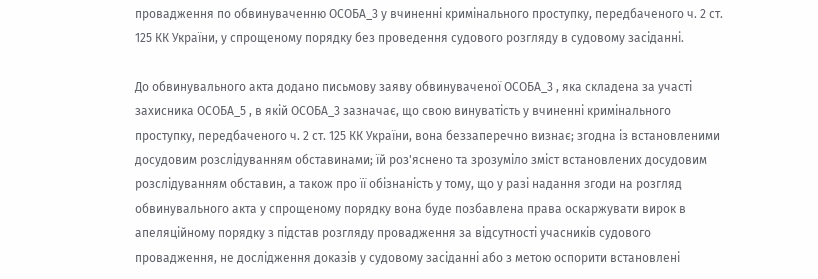провадження по обвинуваченню ОСОБА_3 у вчиненні кримінального проступку, передбаченого ч. 2 ст. 125 КК України, у спрощеному порядку без проведення судового розгляду в судовому засіданні.

До обвинувального акта додано письмову заяву обвинуваченої ОСОБА_3 , яка складена за участі захисника ОСОБА_5 , в якій ОСОБА_3 зазначає, що свою винуватість у вчиненні кримінального проступку, передбаченого ч. 2 ст. 125 КК України, вона беззаперечно визнає; згодна із встановленими досудовим розслідуванням обставинами; їй роз'яснено та зрозуміло зміст встановлених досудовим розслідуванням обставин, а також про її обізнаність у тому, що у разі надання згоди на розгляд обвинувального акта у спрощеному порядку вона буде позбавлена права оскаржувати вирок в апеляційному порядку з підстав розгляду провадження за відсутності учасників судового провадження, не дослідження доказів у судовому засіданні або з метою оспорити встановлені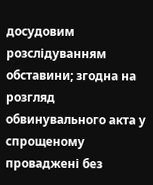досудовим розслідуванням обставини; згодна на розгляд обвинувального акта у спрощеному проваджені без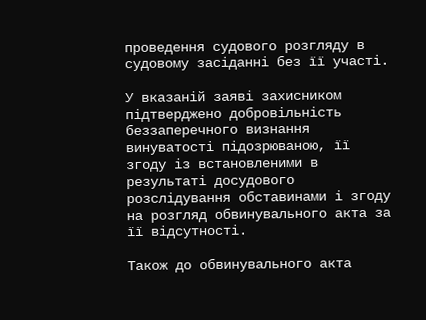проведення судового розгляду в судовому засіданні без її участі.

У вказаній заяві захисником підтверджено добровільність беззаперечного визнання винуватості підозрюваною, її згоду із встановленими в результаті досудового розслідування обставинами і згоду на розгляд обвинувального акта за її відсутності.

Також до обвинувального акта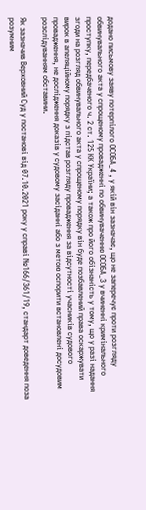додано письмову заяву потерпілого ОСОБА_4 , у якій він зазначає, що не заперечує проти розгляду обвинувального акта у спрощеному провадженні по обвинуваченню ОСОБА_3 у вчиненні кримінального проступку, передбаченого ч. 2 ст. 125 КК України; а також про його обізнаність у тому, що у разі надання згоди на розгляд обвинувального акта у спрощеному порядку він буде позбавлений права оскаржувати вирок в апеляційному порядку з підстав розгляду провадження за відсутності учасників судового провадження, не дослідження доказів у судовому засіданні або з метою оспорити встановлені досудовим розслідуванням обставини.

Як зазначив Верховний Суд у постанові від 07.10.2021 року у справі №166/361/19, стандарт доведення поза розумним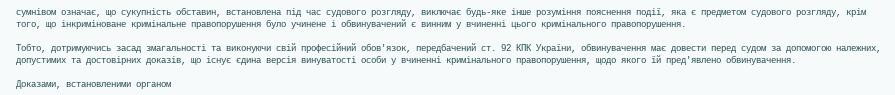сумнівом означає, що сукупність обставин, встановлена під час судового розгляду, виключає будь-яке інше розуміння пояснення події, яка є предметом судового розгляду, крім того, що інкриміноване кримінальне правопорушення було учинене і обвинувачений є винним у вчиненні цього кримінального правопорушення.

Тобто, дотримуючись засад змагальності та виконуючи свій професійний обов'язок, передбачений ст. 92 КПК України, обвинувачення має довести перед судом за допомогою належних, допустимих та достовірних доказів, що існує єдина версія винуватості особи у вчиненні кримінального правопорушення, щодо якого їй пред'явлено обвинувачення.

Доказами, встановленими органом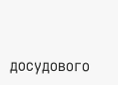досудового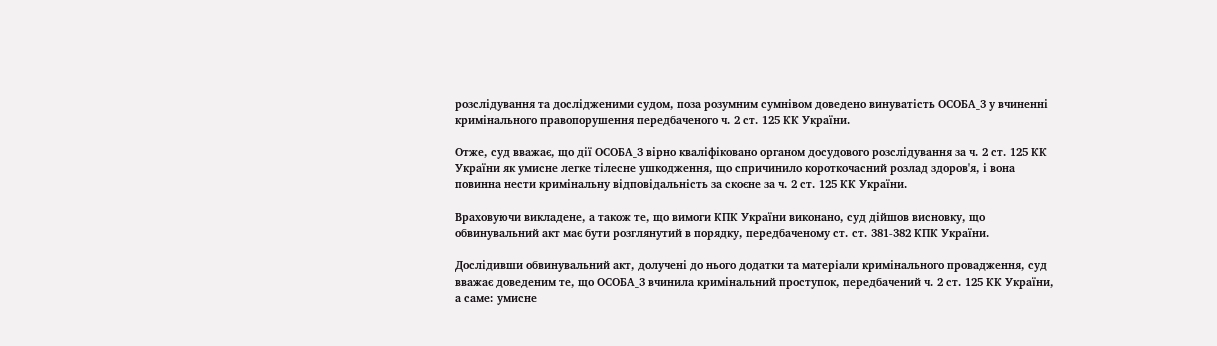розслідування та дослідженими судом, поза розумним сумнівом доведено винуватість ОСОБА_3 у вчиненні кримінального правопорушення передбаченого ч. 2 ст. 125 КК України.

Отже, суд вважає, що дії ОСОБА_3 вірно кваліфіковано органом досудового розслідування за ч. 2 ст. 125 КК України як умисне легке тілесне ушкодження, що спричинило короткочасний розлад здоров'я, і вона повинна нести кримінальну відповідальність за скоєне за ч. 2 ст. 125 КК України.

Враховуючи викладене, а також те, що вимоги КПК України виконано, суд дійшов висновку, що обвинувальний акт має бути розглянутий в порядку, передбаченому ст. ст. 381-382 КПК України.

Дослідивши обвинувальний акт, долучені до нього додатки та матеріали кримінального провадження, суд вважає доведеним те, що ОСОБА_3 вчинила кримінальний проступок, передбачений ч. 2 ст. 125 КК України, а саме: умисне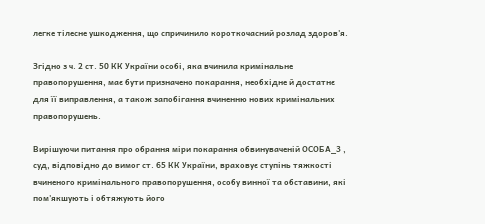легке тілесне ушкодження, що спричинило короткочасний розлад здоров'я.

Згідно з ч. 2 ст. 50 КК України особі, яка вчинила кримінальне правопорушення, має бути призначено покарання, необхідне й достатнє для її виправлення, а також запобігання вчиненню нових кримінальних правопорушень.

Вирішуючи питання про обрання міри покарання обвинуваченій ОСОБА_3 , суд, відповідно до вимог ст. 65 КК України, враховує ступінь тяжкості вчиненого кримінального правопорушення, особу винної та обставини, які пом'якшують і обтяжують його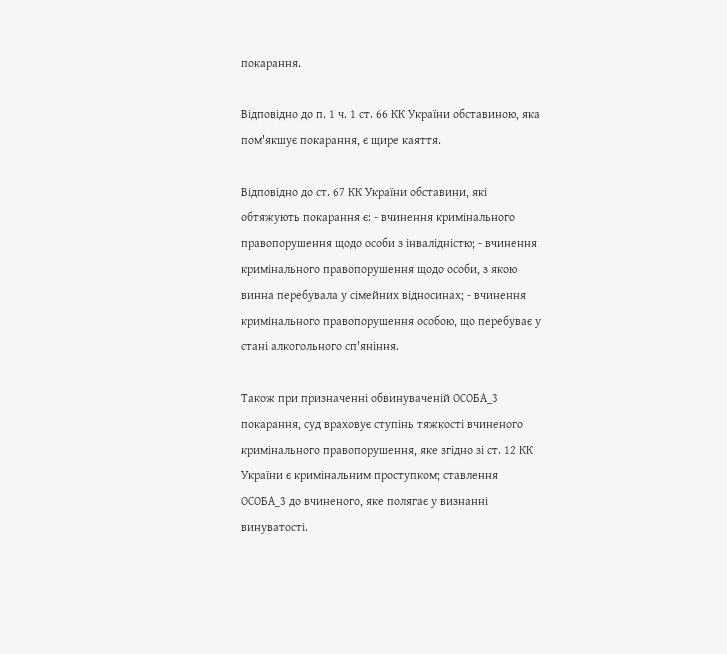покарання.

Відповідно до п. 1 ч. 1 ст. 66 КК України обставиною, яка пом'якшує покарання, є щире каяття.

Відповідно до ст. 67 КК України обставини, які обтяжують покарання є: - вчинення кримінального правопорушення щодо особи з інвалідністю; - вчинення кримінального правопорушення щодо особи, з якою винна перебувала у сімейних відносинах; - вчинення кримінального правопорушення особою, що перебуває у стані алкогольного сп'яніння.

Також при призначенні обвинуваченій ОСОБА_3 покарання, суд враховує ступінь тяжкості вчиненого кримінального правопорушення, яке згідно зі ст. 12 КК України є кримінальним проступком; ставлення ОСОБА_3 до вчиненого, яке полягає у визнанні винуватості.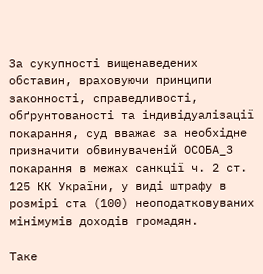За сукупності вищенаведених обставин, враховуючи принципи законності, справедливості, обґрунтованості та індивідуалізації покарання, суд вважає за необхідне призначити обвинуваченій ОСОБА_3 покарання в межах санкції ч. 2 ст. 125 КК України, у виді штрафу в розмірі ста (100) неоподатковуваних мінімумів доходів громадян.

Таке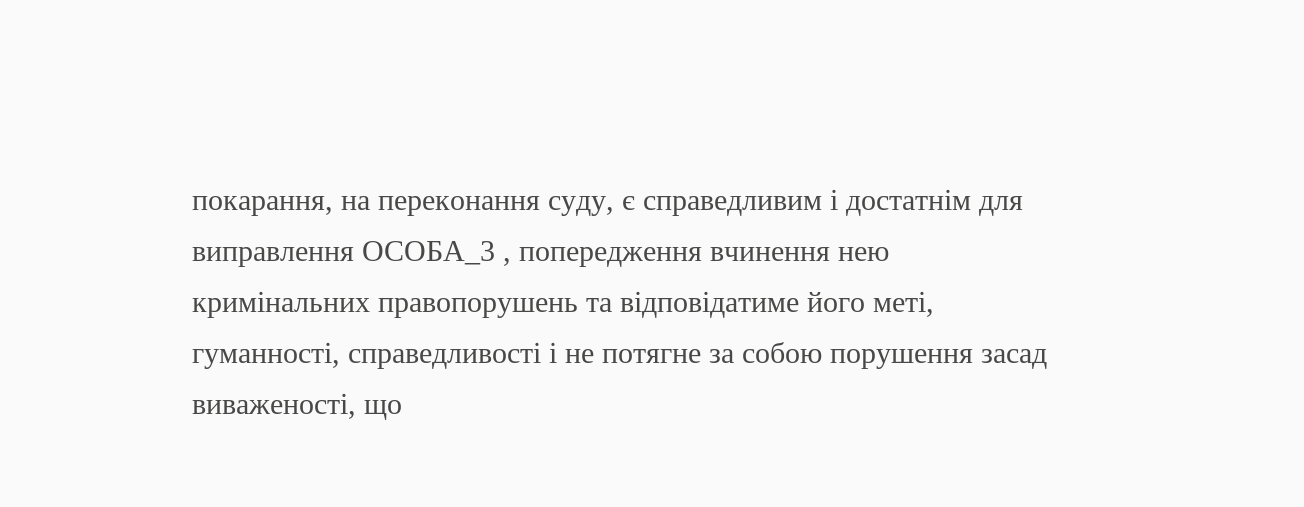покарання, на переконання суду, є справедливим і достатнім для виправлення ОСОБА_3 , попередження вчинення нею кримінальних правопорушень та відповідатиме його меті, гуманності, справедливості і не потягне за собою порушення засад виваженості, що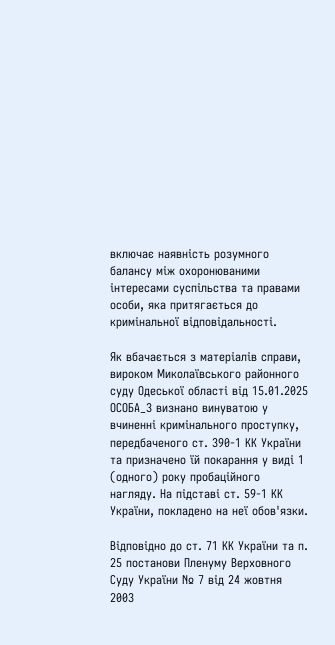включає наявність розумного балансу між охоронюваними інтересами суспільства та правами особи, яка притягається до кримінальної відповідальності.

Як вбачається з матеріалів справи, вироком Миколаївського районного суду Одеської області від 15.01.2025 ОСОБА_3 визнано винуватою у вчиненні кримінального проступку, передбаченого ст. 390-1 КК України та призначено їй покарання у виді 1 (одного) року пробаційного нагляду. На підставі ст. 59-1 КК України, покладено на неї обов'язки.

Відповідно до ст. 71 КК України та п. 25 постанови Пленуму Верховного Суду України № 7 від 24 жовтня 2003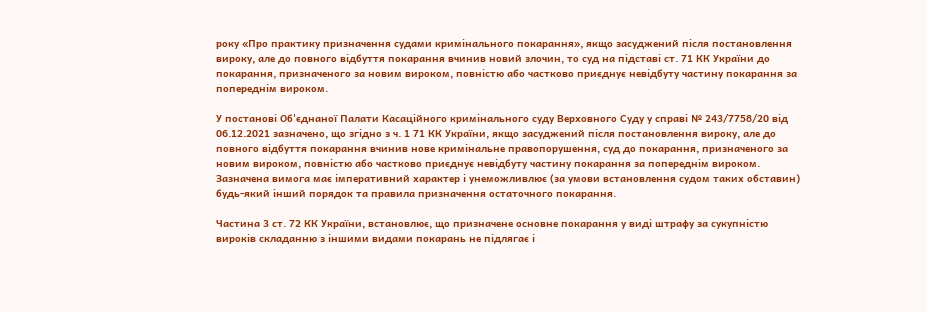року «Про практику призначення судами кримінального покарання», якщо засуджений після постановлення вироку, але до повного відбуття покарання вчинив новий злочин, то суд на підставі ст. 71 КК України до покарання, призначеного за новим вироком, повністю або частково приєднує невідбуту частину покарання за попереднім вироком.

У постанові Об'єднаної Палати Касаційного кримінального суду Верховного Суду у справі № 243/7758/20 від 06.12.2021 зазначено, що згідно з ч. 1 71 КК України, якщо засуджений після постановлення вироку, але до повного відбуття покарання вчинив нове кримінальне правопорушення, суд до покарання, призначеного за новим вироком, повністю або частково приєднує невідбуту частину покарання за попереднім вироком. Зазначена вимога має імперативний характер і унеможливлює (за умови встановлення судом таких обставин) будь-який інший порядок та правила призначення остаточного покарання.

Частина 3 ст. 72 КК України, встановлює, що призначене основне покарання у виді штрафу за сукупністю вироків складанню з іншими видами покарань не підлягає і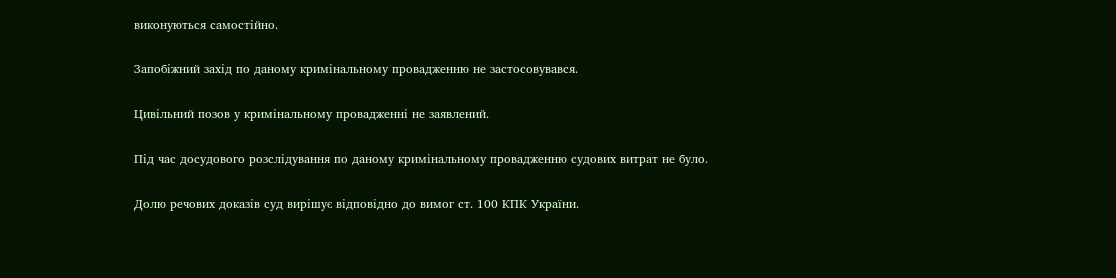виконуються самостійно.

Запобіжний захід по даному кримінальному провадженню не застосовувався.

Цивільний позов у кримінальному провадженні не заявлений.

Під час досудового розслідування по даному кримінальному провадженню судових витрат не було.

Долю речових доказів суд вирішує відповідно до вимог ст. 100 КПК України.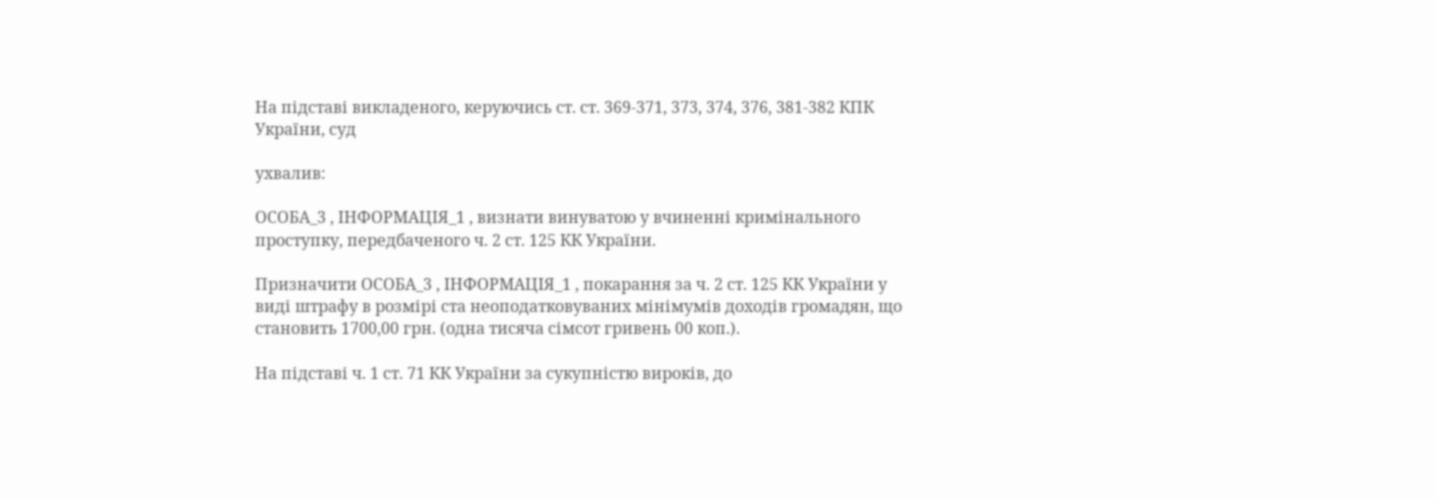На підставі викладеного, керуючись ст. ст. 369-371, 373, 374, 376, 381-382 КПК України, суд

ухвалив:

ОСОБА_3 , ІНФОРМАЦІЯ_1 , визнати винуватою у вчиненні кримінального проступку, передбаченого ч. 2 ст. 125 КК України.

Призначити ОСОБА_3 , ІНФОРМАЦІЯ_1 , покарання за ч. 2 ст. 125 КК України у виді штрафу в розмірі ста неоподатковуваних мінімумів доходів громадян, що становить 1700,00 грн. (одна тисяча сімсот гривень 00 коп.).

На підставі ч. 1 ст. 71 КК України за сукупністю вироків, до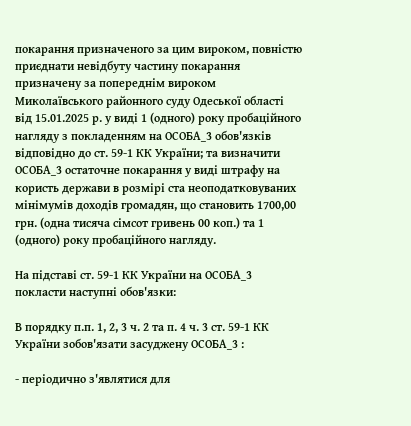покарання призначеного за цим вироком, повністю приєднати невідбуту частину покарання призначену за попереднім вироком Миколаївського районного суду Одеської області від 15.01.2025 р. у виді 1 (одного) року пробаційного нагляду з покладенням на ОСОБА_3 обов'язків відповідно до ст. 59-1 КК України; та визначити ОСОБА_3 остаточне покарання у виді штрафу на користь держави в розмірі ста неоподатковуваних мінімумів доходів громадян, що становить 1700,00 грн. (одна тисяча сімсот гривень 00 коп.) та 1 (одного) року пробаційного нагляду.

На підставі ст. 59-1 КК України на ОСОБА_3 покласти наступні обов'язки:

В порядку п.п. 1, 2, 3 ч. 2 та п. 4 ч. 3 ст. 59-1 КК України зобов'язати засуджену ОСОБА_3 :

- періодично з'являтися для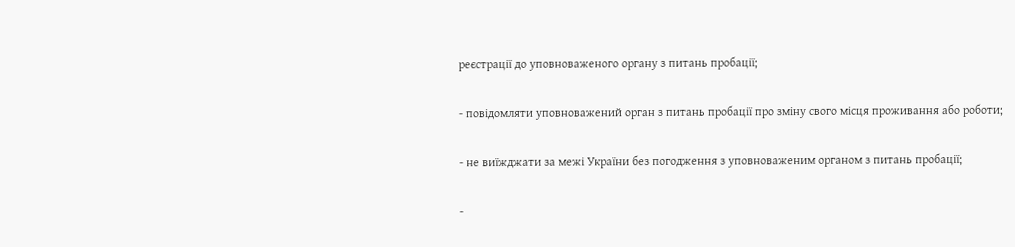реєстрації до уповноваженого органу з питань пробації;

- повідомляти уповноважений орган з питань пробації про зміну свого місця проживання або роботи;

- не виїжджати за межі України без погодження з уповноваженим органом з питань пробації;

-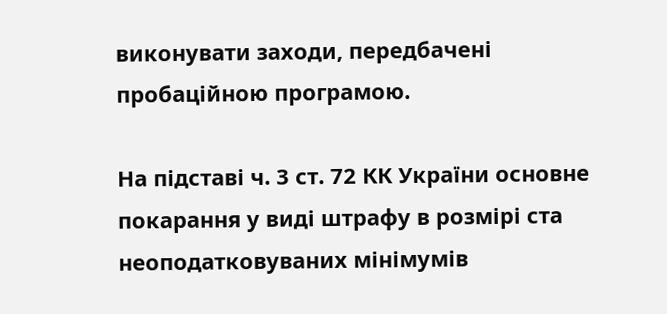виконувати заходи, передбачені пробаційною програмою.

На підставі ч. 3 ст. 72 КК України основне покарання у виді штрафу в розмірі ста неоподатковуваних мінімумів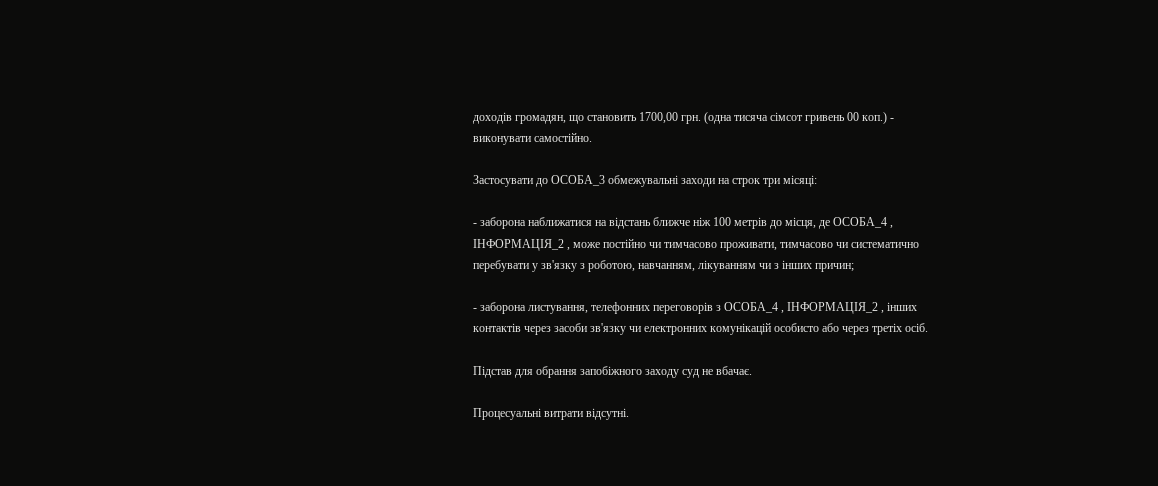доходів громадян, що становить 1700,00 грн. (одна тисяча сімсот гривень 00 коп.) - виконувати самостійно.

Застосувати до ОСОБА_3 обмежувальні заходи на строк три місяці:

- заборона наближатися на відстань ближче ніж 100 метрів до місця, де ОСОБА_4 , ІНФОРМАЦІЯ_2 , може постійно чи тимчасово проживати, тимчасово чи систематично перебувати у зв'язку з роботою, навчанням, лікуванням чи з інших причин;

- заборона листування, телефонних переговорів з ОСОБА_4 , ІНФОРМАЦІЯ_2 , інших контактів через засоби зв'язку чи електронних комунікацій особисто або через третіх осіб.

Підстав для обрання запобіжного заходу суд не вбачає.

Процесуальні витрати відсутні.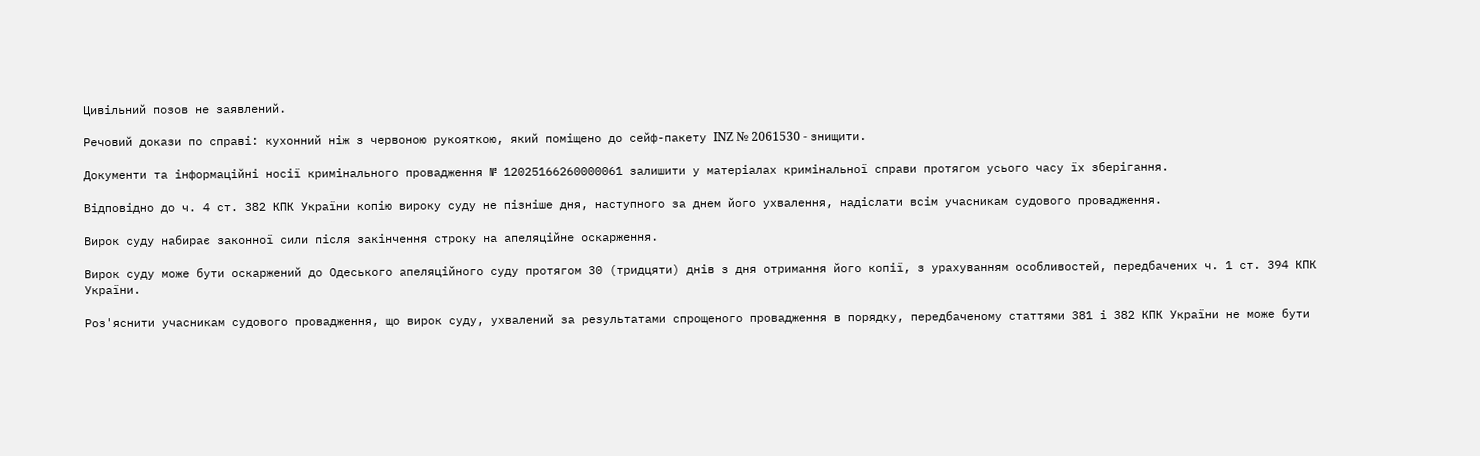Цивільний позов не заявлений.

Речовий докази по справі: кухонний ніж з червоною рукояткою, який поміщено до сейф-пакету INZ № 2061530 - знищити.

Документи та інформаційні носії кримінального провадження № 12025166260000061 залишити у матеріалах кримінальної справи протягом усього часу їх зберігання.

Відповідно до ч. 4 ст. 382 КПК України копію вироку суду не пізніше дня, наступного за днем його ухвалення, надіслати всім учасникам судового провадження.

Вирок суду набирає законної сили після закінчення строку на апеляційне оскарження.

Вирок суду може бути оскаржений до Одеського апеляційного суду протягом 30 (тридцяти) днів з дня отримання його копії, з урахуванням особливостей, передбачених ч. 1 ст. 394 КПК України.

Роз'яснити учасникам судового провадження, що вирок суду, ухвалений за результатами спрощеного провадження в порядку, передбаченому статтями 381 і 382 КПК України не може бути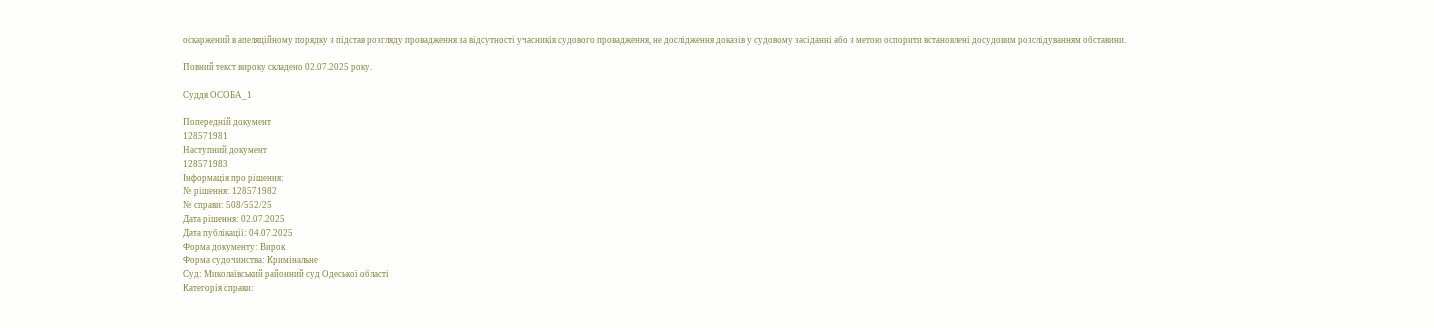оскаржений в апеляційному порядку з підстав розгляду провадження за відсутності учасників судового провадження, не дослідження доказів у судовому засіданні або з метою оспорити встановлені досудовим розслідуванням обставини.

Повний текст вироку складено 02.07.2025 року.

Суддя ОСОБА_1

Попередній документ
128571981
Наступний документ
128571983
Інформація про рішення:
№ рішення: 128571982
№ справи: 508/552/25
Дата рішення: 02.07.2025
Дата публікації: 04.07.2025
Форма документу: Вирок
Форма судочинства: Кримінальне
Суд: Миколаївський районний суд Одеської області
Категорія справи: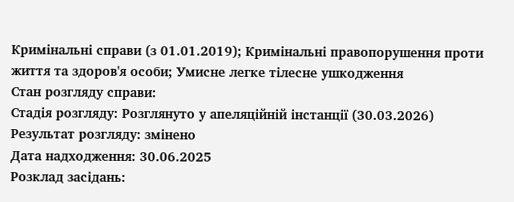Кримінальні справи (з 01.01.2019); Кримінальні правопорушення проти життя та здоров'я особи; Умисне легке тілесне ушкодження
Стан розгляду справи:
Стадія розгляду: Розглянуто у апеляційній інстанції (30.03.2026)
Результат розгляду: змінено
Дата надходження: 30.06.2025
Розклад засідань: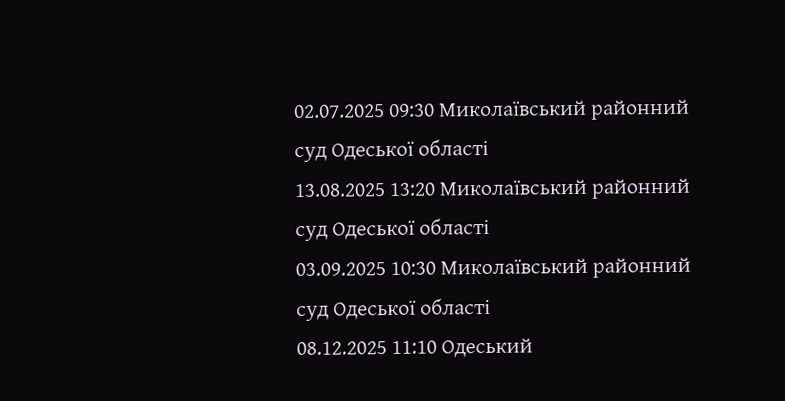02.07.2025 09:30 Миколаївський районний суд Одеської області
13.08.2025 13:20 Миколаївський районний суд Одеської області
03.09.2025 10:30 Миколаївський районний суд Одеської області
08.12.2025 11:10 Одеський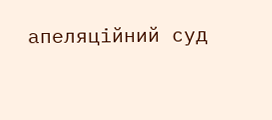апеляційний суд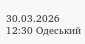30.03.2026 12:30 Одеський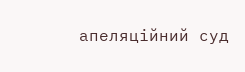апеляційний суд